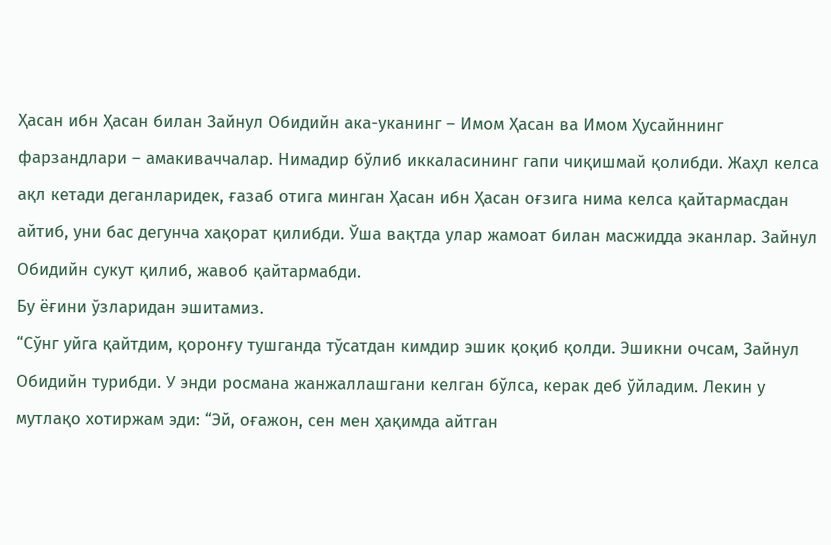Ҳасан ибн Ҳасан билан Зайнул Обидийн ака-уканинг – Имом Ҳасан ва Имом Ҳусайннинг фарзандлари – амакиваччалар. Нимадир бўлиб иккаласининг гапи чиқишмай қолибди. Жаҳл келса ақл кетади деганларидек, ғазаб отига минган Ҳасан ибн Ҳасан оғзига нима келса қайтармасдан айтиб, уни бас дегунча хақорат қилибди. Ўша вақтда улар жамоат билан масжидда эканлар. Зайнул Обидийн сукут қилиб, жавоб қайтармабди.
Бу ёғини ўзларидан эшитамиз.
“Сўнг уйга қайтдим, қоронғу тушганда тўсатдан кимдир эшик қоқиб қолди. Эшикни очсам, Зайнул Обидийн турибди. У энди росмана жанжаллашгани келган бўлса, керак деб ўйладим. Лекин у мутлақо хотиржам эди: “Эй, оғажон, сен мен ҳақимда айтган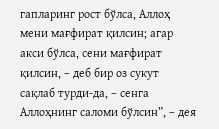гапларинг рост бўлса, Аллоҳ мени мағфират қилсин; агар акси бўлса, сени мағфират қилсин, – деб бир оз сукут сақлаб турди-да, – сенга Аллоҳнинг саломи бўлсин”, – дея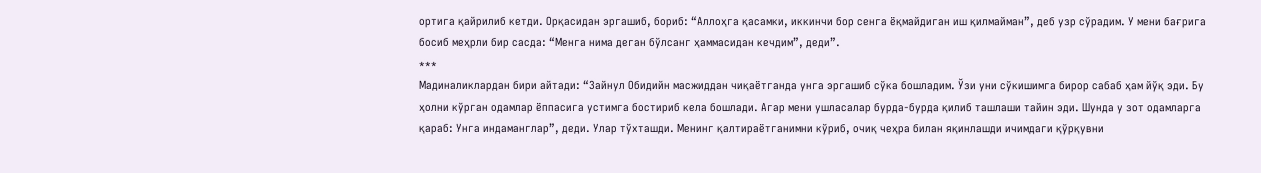ортига қайрилиб кетди. Орқасидан эргашиб, бориб: “Аллоҳга қасамки, иккинчи бор сенга ёқмайдиган иш қилмайман”, деб узр сўрадим. У мени бағрига босиб меҳрли бир сасда: “Менга нима деган бўлсанг ҳаммасидан кечдим”, деди”.
***
Мадиналиклардан бири айтади: “Зайнул Обидийн масжиддан чиқаётганда унга эргашиб сўка бошладим. Ўзи уни сўкишимга бирор сабаб ҳам йўқ эди. Бу ҳолни кўрган одамлар ёппасига устимга бостириб кела бошлади. Агар мени ушласалар бурда-бурда қилиб ташлаши тайин эди. Шунда у зот одамларга қараб: Унга индаманглар”, деди. Улар тўхташди. Менинг қалтираётганимни кўриб, очиқ чеҳра билан яқинлашди ичимдаги қўрқувни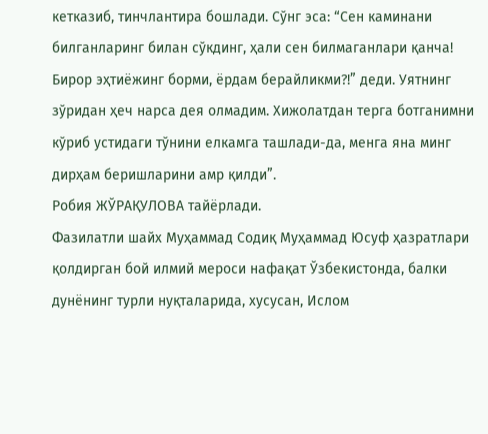кетказиб, тинчлантира бошлади. Сўнг эса: “Сен каминани билганларинг билан сўкдинг, ҳали сен билмаганлари қанча! Бирор эҳтиёжинг борми, ёрдам берайликми?!” деди. Уятнинг зўридан ҳеч нарса дея олмадим. Хижолатдан терга ботганимни кўриб устидаги тўнини елкамга ташлади-да, менга яна минг дирҳам беришларини амр қилди”.
Робия ЖЎРАҚУЛОВА тайёрлади.
Фазилатли шайх Муҳаммад Содиқ Муҳаммад Юсуф ҳазратлари қолдирган бой илмий мероси нафақат Ўзбекистонда, балки дунёнинг турли нуқталарида, хусусан, Ислом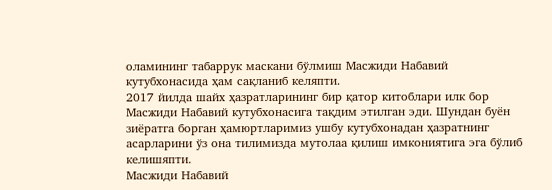оламининг табаррук маскани бўлмиш Масжиди Набавий кутубхонасида ҳам сақланиб келяпти.
2017 йилда шайх ҳазратларининг бир қатор китоблари илк бор Масжиди Набавий кутубхонасига тақдим этилган эди. Шундан буён зиёратга борган ҳамюртларимиз ушбу кутубхонадан ҳазратнинг асарларини ўз она тилимизда мутолаа қилиш имкониятига эга бўлиб келишяпти.
Масжиди Набавий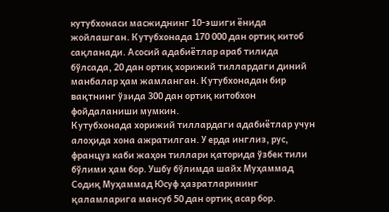кутубхонаси масжиднинг 10-эшиги ёнида жойлашган. Кутубхонада 170 000 дан ортиқ китоб сақланади. Асосий адабиётлар араб тилида бўлсада, 20 дан ортиқ хорижий тиллардаги диний манбалар ҳам жамланган. Кутубхонадан бир вақтнинг ўзида 300 дан ортиқ китобхон фойдаланиши мумкин.
Кутубхонада хорижий тиллардаги адабиётлар учун алоҳида хона ажратилган. У ерда инглиз, рус, француз каби жаҳон тиллари қаторида ўзбек тили бўлими ҳам бор. Ушбу бўлимда шайх Муҳаммад Содиқ Муҳаммад Юсуф ҳазратларининг қаламларига мансуб 50 дан ортиқ асар бор.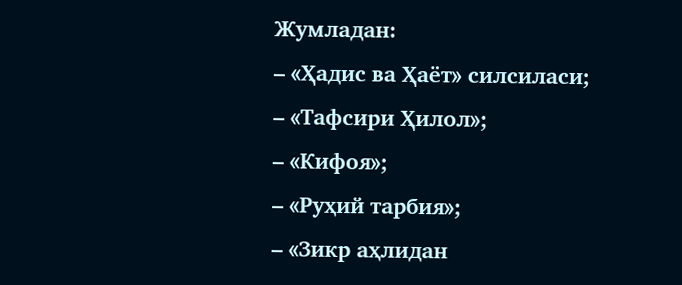Жумладан:
– «Ҳадис ва Ҳаёт» силсиласи;
– «Тафсири Ҳилол»;
– «Кифоя»;
– «Руҳий тарбия»;
– «Зикр аҳлидан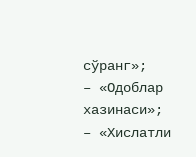сўранг»;
– «Одоблар хазинаси»;
– «Хислатли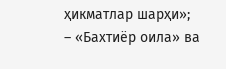ҳикматлар шарҳи»;
– «Бахтиёр оила» ва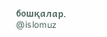бошқалар.
@islomuz